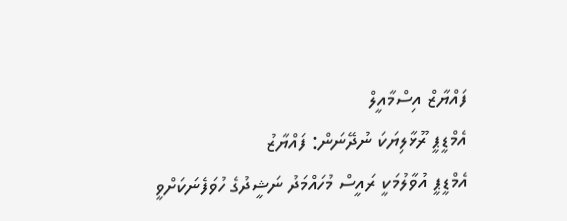ފައްޔާޒް އިސްމާއީލް
އެމްޑީޕީ ރޫޅާލިޔަކަ ނުދޭނަން: ފައްޔާޒު
އެމްޑީޕީ އުވާލުމަކީ ރައީސް މުހައްމަދު ނަޝީދުގެ ހުވަފެނަކަށްވީ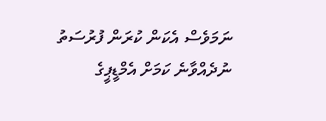ނަމަވެސް އެކަން ކުރަން ފުރުސަތު ނުދެއްވާނެ ކަމަށް އެމްޑީޕީގެ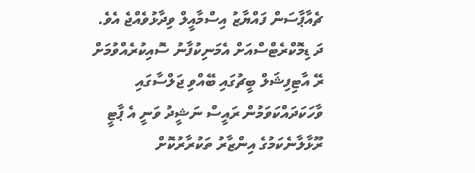ޗެއާޕާސަން ފައްޔާޒު އިސްމާއީލް ވިދާޅުވެއްޖެ އެވެ.
ދަ ޑިމޮކްރެޓްސްއަށް އެމަނިކުފާނު ސޮއިކުރެއްވުމަށް ރޭ އާޓިފިޝަލް ބީޗުގައި ބޭއްވި ޖަލްސާގައި ވާހަކަދައްކަވަމުން ރައީސް ނަޝީދު ވަނީ އެ ޕާޓީ ރޫޅާލާނެކަމުގެ އިންޒާރު ތަކުރާރުކޮށް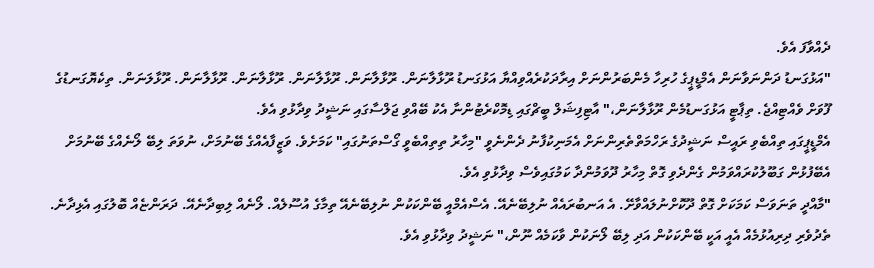ދެއްވާފަ އެވެ.
"އަޅުގަނޑު ދަންނަވާނަން އެމްޑީޕީގެ ހުރިހާ މެންބަރުންނަށް އިރާދަކުރެއްވިއްޔާ އަޅުގަނޑު ރޫޅާލާނަން. ރޫޅާލާނަން. ރޫޅާލާނަން. ރޫޅާލާނަން. ރޫޅާލާނަން. ރޫޅާލަނަން. ތިކެޔޮގަނޑުގެ ފޫވަށް ވެއްޓިއްޖެ. ތިޕާޓީ އަޅުގަނޑުމެން ރޫޅާލާނަން،" އާޓިފިޝަލް ބީޗްގައި ޑިމޮކްރެޓުންނާ އެކު ބޭއްވި ޖަލްސާގައި ނަޝީދު ވިދާޅުވި އެވެ.
އެމްޑީޕީގައި ތިއްބެވި ރައީސް ނަޝީދުގެ ރަހްމަތްތެރިންނަށް އެމަނިކުފާނު ދެންނެވީ "މިހާރު ތިތިއްބެވީ ގޯސްތަނުގައި" ކަމަށެވެ. ވަޒީފާއެއްގެ ބޭނުމަށް، ނުވަތަ ލިބޭ ލޯނެއްގެ ބޭނުމަށް އެބޭފުޅުން ގަބޫލުކުރައްވަމުން ގެންދެވި ގޮތް މިހާރު ދޫވަމުންދާ ކަމުގައިވެސް ވިދާޅުވި އެވެ.
"މާއްދީ ތަނަވަސް ކަމަކަށް ގޮތް ދޫކޮށްނުލައްވާށޭ. އެ އަނބުރައެއް ނުލިބޭނެއޭ. އެސްއެމްއީ ބޭންކަކުން ނުލިބޭނެއޭ ތިމާގެ އުސޫލެއް. ލޯނެއް ލިބިދާނެއޭ. ދަރަންޏެއް ބޮލުގައި އެޅިދާނެ. ތެދުވެރި ދިރިއުޅުމެއް އެއީ އަކީ ބޭންކަކުން އަދި ލިބޭ ލޯނަކުން ވާކަމެއް ނޫން،" ނަޝީދު ވިދާޅުވި އެވެ.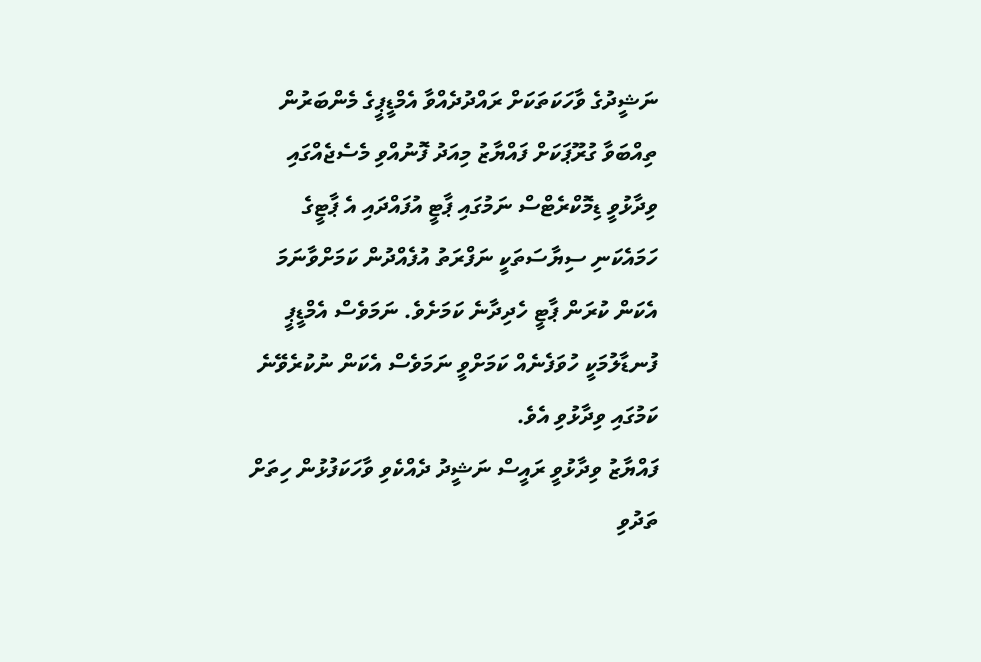ނަޝީދުގެ ވާހަކަތަކަށް ރައްދުދެއްވާ އެމްޑީޕީގެ މެންބަރުން ތިއްބަވާ ގުރޫޕަކަށް ފައްޔާޒު މިއަދު ފޮނުއްވި މެސެޖެއްގައި ވިދާޅުވީ ޑިމޮކްރެޓްސް ނަމުގައި ޕާޓީ އުފައްދައި އެ ޕާޓީގެ ހަމައެކަނި ސިޔާސަތަކީ ނަފްރަތު އުފެއްދުން ކަމަށްވާނަމަ އެކަން ކުރަން ޕާޓީ ހެދިދާނެ ކަމަށެވެ. ނަމަވެސް އެމްޑީޕީ ފުނޑާލުމަކީ ހުވަފެނެއް ކަމަށްވީ ނަމަވެސް އެކަން ނުކުރެވޭނެ ކަމުގައި ވިދާޅުވި އެވެ.
ފައްޔާޒު ވިދާޅުވީ ރައީސް ނަޝީދު ދެއްކެވި ވާހަކަފުޅުން ހިތަށް ތަދުވި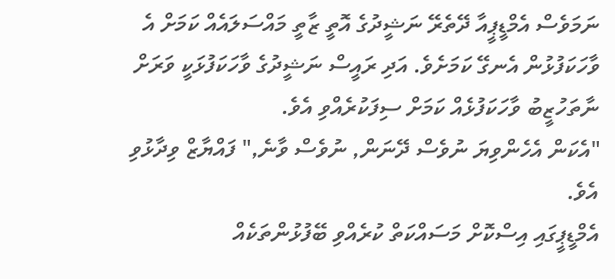ނަމަވެސް އެމްޑީޕީއާ ދޭތެރޭ ނަޝީދުގެ އޮތީ ޒާތީ މައްސަލައެއް ކަމަށް އެ ވާހަކަފުޅުން އެނގޭ ކަމަށެވެ. އަދި ރައީސް ނަޝީދުގެ ވާހަކަފުޅަކީ ވަރަށް ނާތަހުޒީބު ވާހަކަފުޅެއް ކަމަށް ސިފަކުރެއްވި އެވެ.
"އެކަން އެހެންވިޔަ ނުވެސް ދޭނަން, ނުވެސް ވާނެ," ފައްޔާޒް ވިދާޅުވި އެވެ.
އެމްޑީޕީގައި އިސްކޮށް މަސައްކަތް ކުރެއްވި ބޭފުޅުންތަކެއް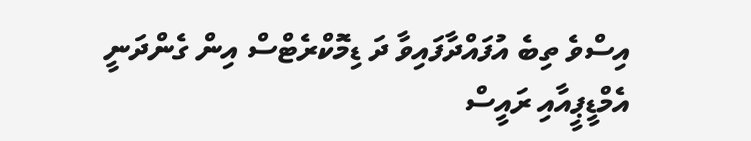އިސްވެ ތިބެ އުފައްދާފައިވާ ދަ ޑިމޮކްރެޓްސް އިން ގެންދަނީ އެމްޑީޕީއާއި ރައީސް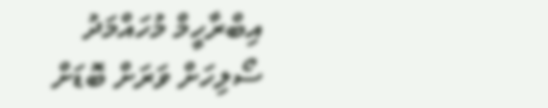އިބްރާހީމް މުހައްމަދު ސޯލިހަށް ވަރަށް ބޮޑަށް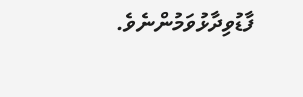ފާޑުވިދާޅުވަމުންނެވެ.